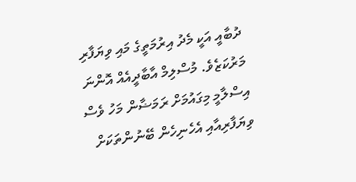ދުބާއީ އަކީ މެދު އިރުމަތީގެ މައި ވިޔަފާރި މަރުކަޒެވެ. މުސްލިމް އާބާދީއެއް އޮންނަ އިސްލާމީ މިގައުމަށް ރަމަޟާން މަހު ވެސް ވިޔަފާރިއާއި އެހެނިހެން ބޭނުންތަކަށް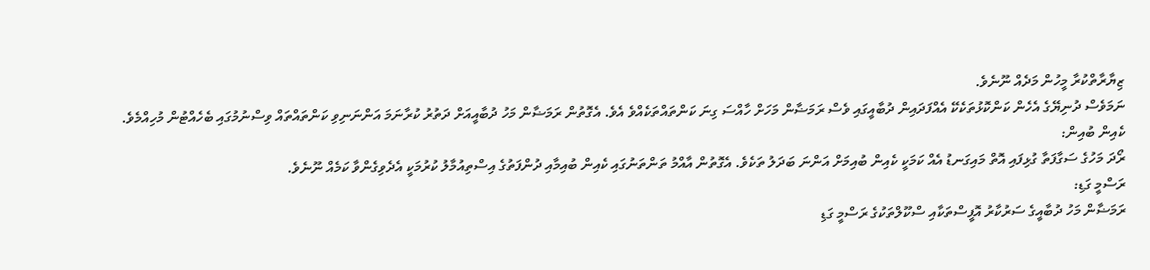ޒިޔާރާތްކުރާ މީހުން މަދެއް ނޫނެވެ.
ނަމަވެސް ދުނިޔޭގެ އެހެން ކަންކޮޅުތަކެކޭ އެއްފަދައިން ދުބާއީގައި ވެސް ރަމަޟާން މަހަށް ހާއްސަ ގިނަ ކަންތައްތަކެއްވެ އެވެ. އެގޮތުން ރަމަޟާން މަހު ދުބާއީއަށް ދަތުރު ކުރާނަމަ އަންނަނިވި ކަންތައްތައް ވިސްނުމުގައި ބެހެއްޓުން މުހިއްމެވެ.
ކެއިން ބުއިން:
ރޯދަ މަހުގެ ސަގާފަތާ ގުޅިފައި އޮތް މައިގަނޑު އެއް ކަމަކީ ކެއިން ބުއިމަށް އަންނަ ބަދަލު ތަކެވެ. އެގޮތުން އާއްމު ތަންތަނުގައި ކެއިން ބުއިމާއި ދުންފަތުގެ އިސްތިއުމާލު ކުރުމަކީ އެދެވިގެންވާ ކަމެއް ނޫނެވެ.
ރަސްމީ ގަޑި:
ރަމަޟާން މަހު ދުބާއީގެ ސަރުކާރު އޮފީސްތަކާއި ސްކޫލްތަކުގެ ރަސްމީ ގަޑި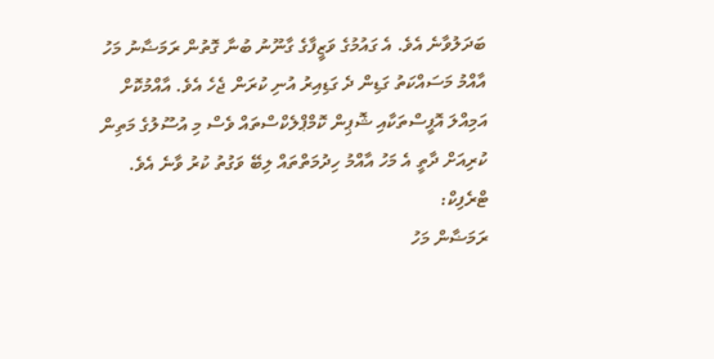ބަދަލުވާނެ އެވެ. އެ ގައުމުގެ ވަޒީފާގެ ގާނޫނު ބުނާ ގޮތުން ރަމަޟާނު މަހު އާއްމު މަސައްކަތު ގަޑިން ދެ ގަޑިއިރު އުނި ކުރަން ޖެހެ އެވެ. އާއްމުކޮށް އަމިއްލަ އޮފީސްތަކާއި ޝޮޕިން ކޮމްޕްލެކްސްތައް ވެސް މި އުސޫލުގެ މަތިން ކުރިއަށް ދާތީ އެ މަހު އާއްމު ހިދުމަތްތައް ލިބޭ ވަގުތު ކުރު ވާނެ އެވެ.
ޓްރެފިކް:
ރަމަޟާން މަހު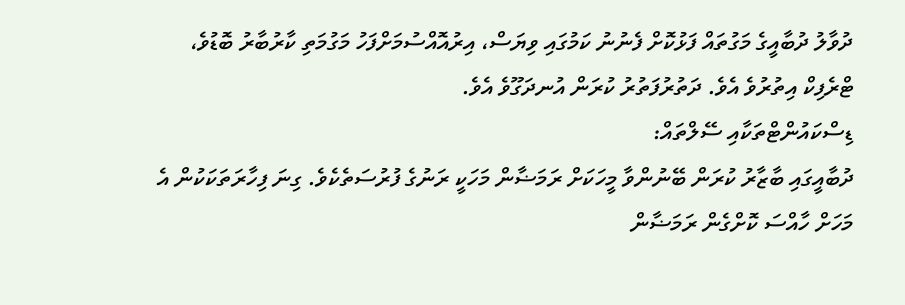ދުވާލު ދުބާއީގެ މަގުތައް ފަޅުކޮށް ފެނުނު ކަމުގައި ވިޔަސް، އިރުއޮއްސުމަށްފަހު މަގުމަތި ކާރުބާރު ބޮޑުވެ، ޓްރެފިކް އިތުރުވެ އެވެ. ދަތުރުފަތުރު ކުރަން އުނދަގޫވެ އެވެ.
ޑިސްކައުންޓްތަކާއި ސޭލްތައް:
ދުބާއީގައި ބާޒާރު ކުރަން ބޭނުންވާ މީހަކަށް ރަމަޟާން މަހަކީ ރަނުގެ ފުރުސަތެކެވެ. ގިނަ ފިހާރަތަކަކުން އެ މަހަށް ހާއްސަ ކޮށްގެން ރަމަޟާން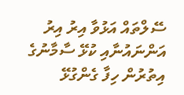ސޭލްތައް އަޅުވާ އިރު އިރު އަންނައުނާއި ކުޅޭ ސާމާނުގެ އިތުރުން ހިފާ ގެންގުޅޭ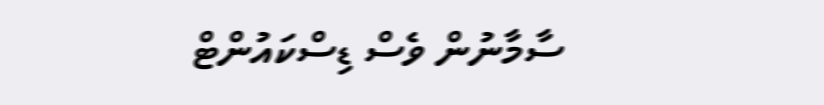ސާމާނުން ވެސް ޑިސްކައުންޓް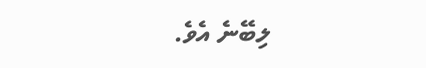ލިބޭނެ އެވެ.